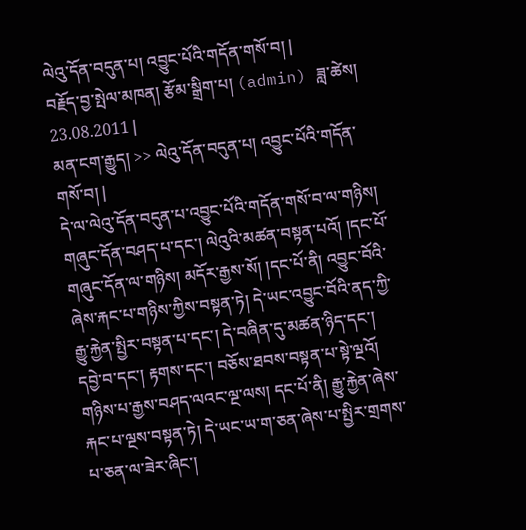ལེའུ་དོན་བདུན་པ། འབྱུང་པོའི་གདོན་གསོ་བ། |
བརྗོད་བྱ་སྤེལ་མཁན། རྩོམ་སྒྲིག་པ། (admin) ཟླ་ཚེས། 23.08.2011 |
མན་ངག་རྒྱུད། >> ལེའུ་དོན་བདུན་པ། འབྱུང་པོའི་གདོན་གསོ་བ། |
དེ་ལ་ལེའུ་དོན་བདུན་པ་འབྱུང་པོའི་གདོན་གསོ་བ་ལ་གཉིས། གཞུང་དོན་བཤད་པ་དང་། ལེའུའི་མཚན་བསྟན་པའོ། །དང་པོ་གཞུང་དོན་ལ་གཉིས། མདོར་རྒྱས་སོ། །དང་པོ་ནི། འབྱུང་བོའི་ཞེས་རྐང་པ་གཉིས་ཀྱིས་བསྟན་ཏེ། དེ་ཡང་འབྱུང་བོའི་ནད་ཀྱི་རྒྱུ་རྐྱེན་སྤྱིར་བསྟན་པ་དང་། དེ་བཞིན་དུ་མཚན་ཉིད་དང་། དབྱེ་བ་དང་། རྟགས་དང་། བཅོས་ཐབས་བསྟན་པ་སྟེ་ལྔའོ། གཉིས་པ་རྒྱས་བཤད་ལའང་ལྔ་ལས། དང་པོ་ནི། རྒྱུ་རྐྱེན་ཞེས་རྐང་པ་ལྔས་བསྟན་ཏེ། དེ་ཡང་ཡ་ག་ཅན་ཞེས་པ་སྤྱིར་གྲགས་པ་ཅན་ལ་ཟེར་ཞིང་།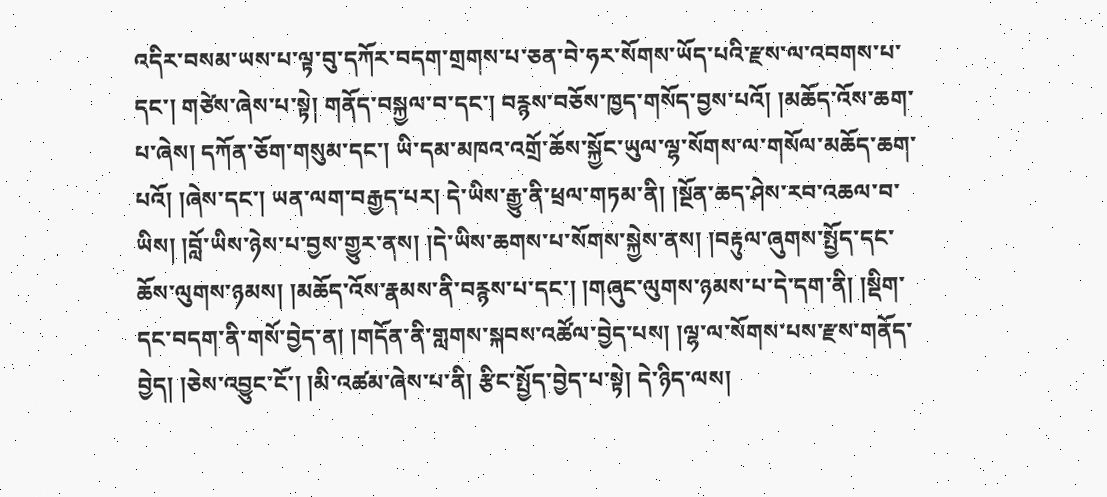འདིར་བསམ་ཡས་པ་ལྟ་བུ་དཀོར་བདག་གྲགས་པ་ཅན་བེ་ཧར་སོགས་ཡོད་པའི་རྫས་ལ་འབགས་པ་དང་། གཙེས་ཞེས་པ་སྟེ། གནོད་བསྐྱལ་བ་དང་། བརྙས་བཅོས་ཁྱད་གསོད་བྱས་པའོ། །མཆོད་འོས་ཆག་པ་ཞེས། དཀོན་ཅོག་གསུམ་དང་། ཡི་དམ་མཁའ་འགྲོ་ཆོས་སྐྱོང་ཡུལ་ལྷ་སོགས་ལ་གསོལ་མཆོད་ཆག་པའོ། །ཞེས་དང་། ཡན་ལག་བརྒྱད་པར། དེ་ཡིས་རྒྱུ་ནི་ཕྲལ་གཏམ་ནི། །སྔོན་ཆད་ཤེས་རབ་འཆལ་བ་ཡིས། །བློ་ཡིས་ཉེས་པ་བྱས་གྱུར་ནས། །དེ་ཡིས་ཆགས་པ་སོགས་སྐྱེས་ནས། །བརྟུལ་ཞུགས་སྤྱོད་དང་ཆོས་ལུགས་ཉམས། །མཆོད་འོས་རྣམས་ནི་བརྙས་པ་དང་། །གཞུང་ལུགས་ཉམས་པ་དེ་དག་ནི། །སྡིག་དང་བདག་ནི་གསོ་བྱེད་ན། །གདོན་ནི་གླགས་སྐབས་འཚོལ་བྱེད་པས། །ལྷ་ལ་སོགས་པས་རྫས་གནོད་བྱེད། །ཅེས་འབྱུང་ངོ་། །མི་འཚམ་ཞེས་པ་ནི། རྩིང་སྤྱོད་བྱེད་པ་སྟེ། དེ་ཉིད་ལས།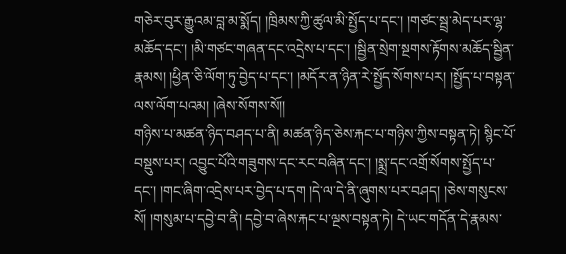གཅེར་བུར་རྒྱུའམ་བླ་མ་སྨོད། །ཁྲིམས་ཀྱི་ཚུལ་མི་སྤྱོད་པ་དང་། །གཙང་སྦྲ་མེད་པར་ལྷ་མཆོད་དང་། །མི་གཙང་གཞན་དང་འདྲེས་པ་དང་། །སྦྱིན་སྲེག་སྔགས་རྟོགས་མཆོད་སྦྱིན་རྣམས། །ཕྱིན་ཅི་ལོག་ཏུ་བྱེད་པ་དང་། །མདོར་ན་ཉིན་རེ་སྤྱོད་སོགས་པར། །སྤྱོད་པ་བསྟན་ལས་ལོག་པའམ། །ཞེས་སོགས་སོ།།
གཉིས་པ་མཚན་ཉིད་བཤད་པ་ནི། མཚན་ཉིད་ཅེས་རྐང་པ་གཉིས་ཀྱིས་བསྟན་ཏེ། སྙིང་པོ་བསྡུས་པར། འབྱུང་པོའི་གཟུགས་དང་རང་བཞིན་དང་། །སྨྲ་དང་འགྲོ་སོགས་སྤྱོད་པ་དང་། །གང་ཞིག་འདྲེས་པར་བྱེད་པ་དག །དེ་ལ་དེ་ནི་ཞུགས་པར་བཤད། །ཅེས་གསུངས་སོ། །གསུམ་པ་དབྱེ་བ་ནི། དབྱེ་བ་ཞེས་རྐང་པ་ལྔས་བསྟན་ཏེ། དེ་ཡང་གདོན་དེ་རྣམས་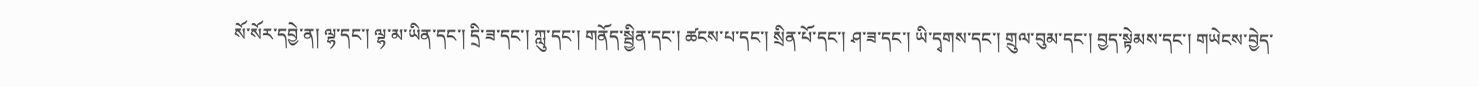སོ་སོར་དབྱེ་ན། ལྷ་དང་། ལྷ་མ་ཡིན་དང་། དྲི་ཟ་དང་། ཀླུ་དང་། གནོད་སྦྱིན་དང་། ཚངས་པ་དང་། སྲིན་པོ་དང་། ཤ་ཟ་དང་། ཡི་དྭགས་དང་། གྲུལ་བུམ་དང་། བྱད་སྟེམས་དང་། གཡེངས་བྱེད་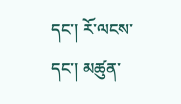དང་། རོ་ལངས་དང་། མཚུན་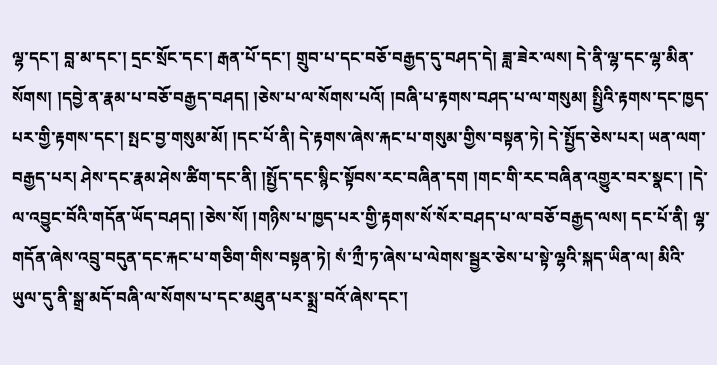ལྷ་དང་། བླ་མ་དང་། དྲང་སྲོང་དང་། རྒན་པོ་དང་། གྲུབ་པ་དང་བཅོ་བརྒྱད་དུ་བཤད་དེ། ཟླ་ཟེར་ལས། དེ་ནི་ལྷ་དང་ལྷ་མིན་སོགས། །དབྱེ་ན་རྣམ་པ་བཅོ་བརྒྱད་བཤད། །ཅེས་པ་ལ་སོགས་པའོ། །བཞི་པ་རྟགས་བཤད་པ་ལ་གསུམ། སྤྱིའི་རྟགས་དང་ཁྱད་པར་གྱི་རྟགས་དང་། སྤང་བྱ་གསུམ་མོ། །དང་པོ་ནི། དེ་རྟགས་ཞེས་རྐང་པ་གསུམ་གྱིས་བསྟན་ཏེ། དེ་སྤྱོད་ཅེས་པར། ཡན་ལག་བརྒྱད་པར། ཤེས་དང་རྣམ་ཤེས་ཚིག་དང་ནི། །སྤྱོད་དང་སྙིང་སྟོབས་རང་བཞིན་དག །གང་གི་རང་བཞིན་འགྱུར་བར་སྣང་། །དེ་ལ་འབྱུང་བོའི་གདོན་ཡོད་བཤད། །ཅེས་སོ། །གཉིས་པ་ཁྱད་པར་གྱི་རྟགས་སོ་སོར་བཤད་པ་ལ་བཅོ་བརྒྱད་ལས། དང་པོ་ནི། ལྷ་གདོན་ཞེས་འབྲུ་བདུན་དང་རྐང་པ་གཅིག་གིས་བསྟན་ཏེ། སཾ་ཀྲྀ་ཏ་ཞེས་པ་ལེགས་སྦྱར་ཅེས་པ་སྟེ་ལྷའི་སྐད་ཡིན་ལ། མིའི་ཡུལ་དུ་ནི་སྒྲ་མདོ་བཞི་ལ་སོགས་པ་དང་མཐུན་པར་སྨྲ་བའོ་ཞེས་དང་།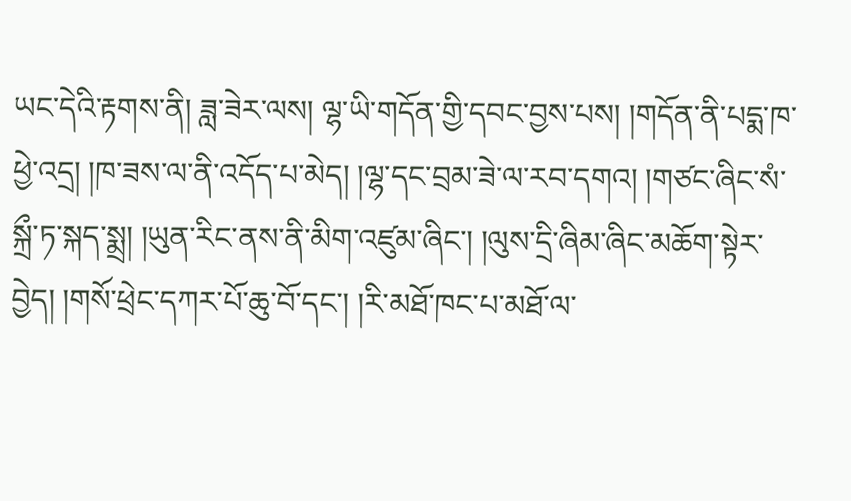ཡང་དེའི་རྟགས་ནི། ཟླ་ཟེར་ལས། ལྷ་ཡི་གདོན་གྱི་དབང་བྱས་པས། །གདོན་ནི་པདྨ་ཁ་ཕྱེ་འདྲ། །ཁ་ཟས་ལ་ནི་འདོད་པ་མེད། །ལྷ་དང་བྲམ་ཟེ་ལ་རབ་དགའ། །གཙང་ཞིང་སཾ་སྐྲྀ་ཏ་སྐད་སྨྲ། །ཡུན་རིང་ནས་ནི་མིག་འཛུམ་ཞིང་། །ལུས་དྲི་ཞིམ་ཞིང་མཆོག་སྟེར་བྱེད། །གསོ་ཕྲེང་དཀར་པོ་ཆུ་བོ་དང་། །རི་མཐོ་ཁང་པ་མཐོ་ལ་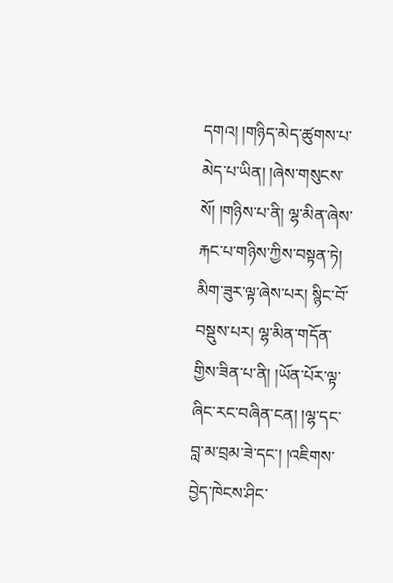དགའ། །གཉིད་མེད་ཚུགས་པ་མེད་པ་ཡིན། །ཞེས་གསུངས་སོ། །གཉིས་པ་ནི། ལྷ་མིན་ཞེས་རྐང་པ་གཉིས་ཀྱིས་བསྟན་ཏེ། མིག་ཟུར་ལྟ་ཞེས་པར། སྙིང་བོ་བསྡུས་པར། ལྷ་མིན་གདོན་གྱིས་ཟིན་པ་ནི། །ཡོན་པོར་ལྟ་ཞིང་རང་བཞིན་ངན། །ལྷ་དང་བླ་མ་བྲམ་ཟེ་དང་། །འཇིགས་བྱེད་ཁེངས་ཤིང་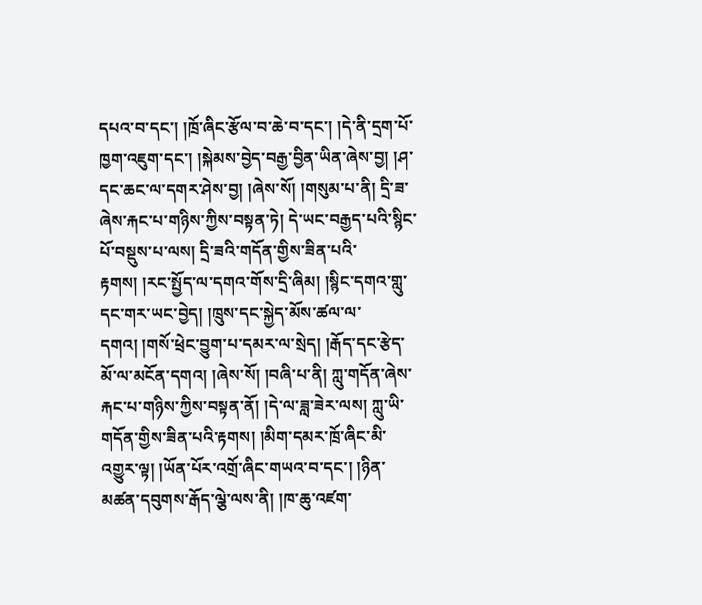དཔའ་བ་དང་། །ཁྲོ་ཞིང་རྩོལ་བ་ཆེ་བ་དང་། །དེ་ནི་དྲག་པོ་ཁྱག་འཇུག་དང་། །སྐེམས་བྱེད་བརྒྱ་བྱིན་ཡིན་ཞེས་བྱ། །ཤ་དང་ཆང་ལ་དགར་ཤེས་བྱ། །ཞེས་སོ། །གསུམ་པ་ནི། དྲི་ཟ་ཞེས་རྐང་པ་གཉིས་ཀྱིས་བསྟན་ཏེ། དེ་ཡང་བརྒྱད་པའི་སྙིང་པོ་བསྡུས་པ་ལས། དྲི་ཟའི་གདོན་གྱིས་ཟིན་པའི་རྟགས། །རང་སྤྱོད་ལ་དགའ་གོས་དྲི་ཞིམ། །སྙིང་དགའ་གླུ་དང་གར་ཡང་བྱེད། །ཁྲུས་དང་སྐྱེད་མོས་ཚལ་ལ་དགའ། །གསོ་ཕྲེང་བྱུག་པ་དམར་ལ་སྲེད། །རྒོད་དང་རྩེད་མོ་ལ་མངོན་དགའ། །ཞེས་སོ། །བཞི་པ་ནི། ཀླུ་གདོན་ཞེས་རྐང་པ་གཉིས་ཀྱིས་བསྟན་ནོ། །དེ་ལ་ཟླ་ཟེར་ལས། ཀླུ་ཡི་གདོན་གྱིས་ཟིན་པའི་རྟགས། །མིག་དམར་ཁྲོ་ཞིང་མི་འགྱུར་ལྟ། །ཡོན་པོར་འགྲོ་ཞིང་གཡའ་བ་དང་། །ཉིན་མཚན་དབུགས་རྒོད་ལྕེ་ལས་ནི། །ཁ་ཆུ་འཛག་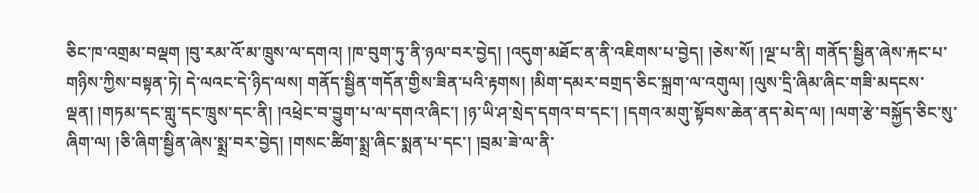ཅིང་ཁ་འགྲམ་བལྡག །བུ་རམ་འོ་མ་ཁྲུས་ལ་དགའ། །ཁ་བུག་ཏུ་ནི་ཉལ་བར་བྱེད། །འདུག་མཐོང་ན་ནི་འཇིགས་པ་བྱེད། །ཅེས་སོ། །ལྔ་པ་ནི། གནོད་སྦྱིན་ཞེས་རྐང་པ་གཉིས་ཀྱིས་བསྟན་ཏེ། དེ་ལའང་དེ་ཉིད་ལས། གནོད་སྦྱིན་གདོན་གྱིས་ཟིན་པའི་རྟགས། །མིག་དམར་བགྲད་ཅིང་སྐྲག་ལ་འགུལ། །ལུས་དྲི་ཞིམ་ཞིང་གཟི་མདངས་ལྡན། །གཏམ་དང་གླུ་དང་ཁྲུས་དང་ནི། །འཕྲེང་བ་བྱུག་པ་ལ་དགའ་ཞིང་། །ཉ་ཡི་ཤ་སྲེད་དགའ་བ་དང་། །དགའ་མགུ་སྟོབས་ཆེན་ནད་མེད་ལ། །ལག་རྩེ་བསྐྱོད་ཅིང་སུ་ཞིག་ལ། །ཅི་ཞིག་སྦྱིན་ཞེས་སྨྲ་བར་བྱེད། །གསང་ཚིག་སྨྲ་ཞིང་སྨན་པ་དང་། །བྲམ་ཟེ་ལ་ནི་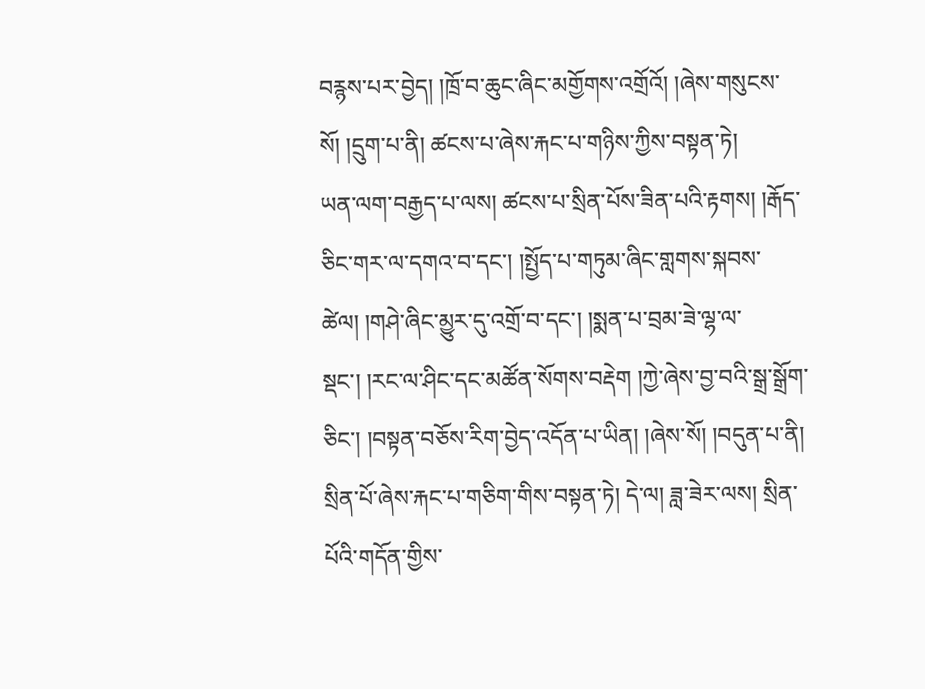བརྙས་པར་བྱེད། །ཁྲོ་བ་ཆུང་ཞིང་མགྱོགས་འགྲོའོ། །ཞེས་གསུངས་སོ། །དྲུག་པ་ནི། ཚངས་པ་ཞེས་རྐང་པ་གཉིས་ཀྱིས་བསྟན་ཏེ།
ཡན་ལག་བརྒྱད་པ་ལས། ཚངས་པ་སྲིན་པོས་ཟིན་པའི་རྟགས། །རྒོད་ཅིང་གར་ལ་དགའ་བ་དང་། །སྤྱོད་པ་གཏུམ་ཞིང་གླགས་སྐབས་ཚེལ། །གཤེ་ཞིང་མྱུར་དུ་འགྲོ་བ་དང་། །སྨན་པ་བྲམ་ཟེ་ལྷ་ལ་སྡང་། །རང་ལ་ཤིང་དང་མཚོན་སོགས་བརྡེག །ཀྱེ་ཞེས་བྱ་བའི་སྒྲ་སྒྲོག་ཅིང་། །བསྟན་བཅོས་རིག་བྱེད་འདོན་པ་ཡིན། །ཞེས་སོ། །བདུན་པ་ནི། སྲིན་པོ་ཞེས་རྐང་པ་གཅིག་གིས་བསྟན་ཏེ། དེ་ལ། ཟླ་ཟེར་ལས། སྲིན་པོའི་གདོན་གྱིས་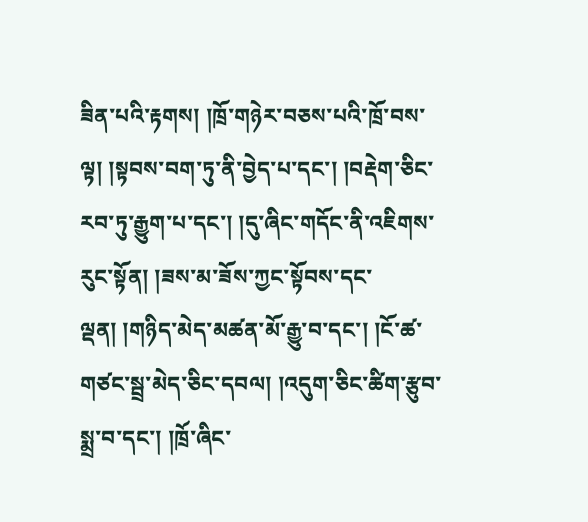ཟིན་པའི་རྟགས། །ཁྲོ་གཉེར་བཅས་པའི་ཁྲོ་བས་ལྟ། །སྟབས་བག་ཏུ་ནི་བྱེད་པ་དང་། །བརྡེག་ཅིང་རབ་ཏུ་རྒྱུག་པ་དང་། །དུ་ཞིང་གདོང་ནི་འཇིགས་རུང་སྟོན། །ཟས་མ་ཟོས་ཀྱང་སྟོབས་དང་ལྡན། །གཉིད་མེད་མཚན་མོ་རྒྱུ་བ་དང་། །ངོ་ཚ་གཙང་སྦྲ་མེད་ཅིང་དབལ། །འདུག་ཅིང་ཚིག་རྩུབ་སྨྲ་བ་དང་། །ཁྲོ་ཞིང་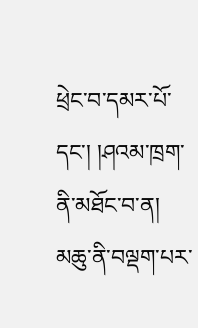ཕྲེང་བ་དམར་པོ་དང་། །ཤའམ་ཁྲག་ནི་མཐོང་བ་ན། མཆུ་ནི་བལྡག་པར་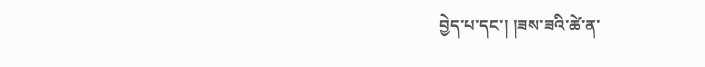བྱེད་པ་དང་། །ཟས་ཟའི་ཚེ་ན་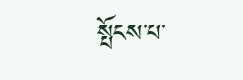སྤོངས་པ་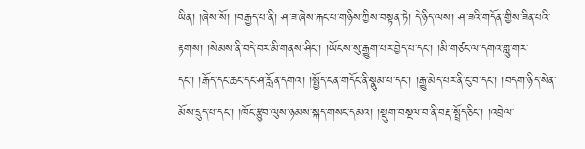ཡིན། །ཞེས་སོ། །བརྒྱད་པ་ནི། ཤ་ཟ་ཞེས་རྐང་པ་གཉིས་ཀྱིས་བསྟན་ཏེ། དེ་ཉིད་ལས། ཤ་ཟའི་གདོན་གྱིས་ཟིན་པའི་རྟགས། །སེམས་ནི་བདེ་བར་མི་གནས་ཤིང་། །ཡོངས་སུ་རྒྱུག་པར་བྱེད་པ་དང་། །མི་གཙང་ལ་དགའ་གླུ་གར་དང་། །རྒོད་དང་ཆང་དང་ཤ་རློན་དགའ། །སྤྱོད་ངན་གདོང་ནི་སྣུམ་པ་དང་། །རྒྱུ་མེད་པར་ནི་ངུ་བ་དང་། །བདག་ཉིད་སེན་མོས་དྲུད་པ་དང་། །ཁོང་རྩུབ་ལུས་ཉམས་སྐད་གསང་དམའ། །སྡུག་བསྔལ་བ་ནི་བརྡ་སྤྲོད་ཅིང་། །འབྲེལ་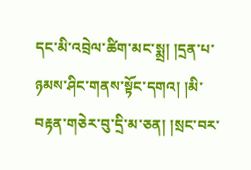དང་མི་འབྲེལ་ཚིག་མང་སྨྲ། །དྲན་པ་ཉམས་ཤིང་གནས་སྟོང་དགའ། །མི་བརྟན་གཅེར་བུ་དྲི་མ་ཅན། །སྲང་བར་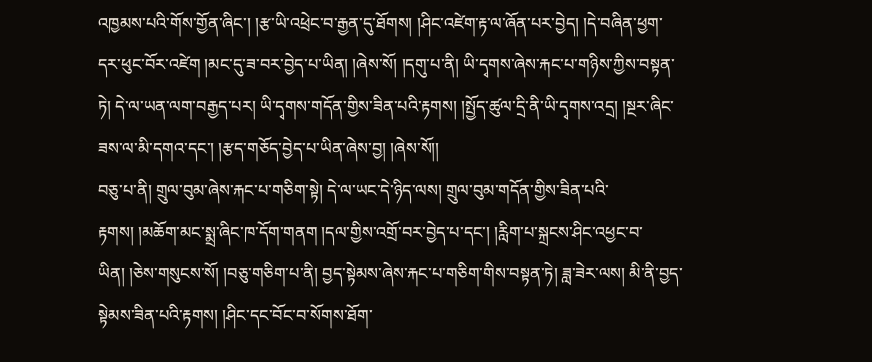འཁྱམས་པའི་གོས་གྱོན་ཞིང་། །རྩ་ཡི་འཕྲེང་བ་རྒྱན་དུ་ཐོགས། །ཤིང་འཛེག་རྟ་ལ་ཞོན་པར་བྱེད། །དེ་བཞིན་ཕྱག་དར་ཕུང་བོར་འཛེག །མང་དུ་ཟ་བར་བྱེད་པ་ཡིན། །ཞེས་སོ། །དགུ་པ་ནི། ཡི་དྭགས་ཞེས་རྐང་པ་གཉིས་ཀྱིས་བསྟན་ཏེ། དེ་ལ་ཡན་ལག་བརྒྱད་པར། ཡི་དྭགས་གདོན་གྱིས་ཟིན་པའི་རྟགས། །སྤྱོད་ཚུལ་དྲི་ནི་ཡི་དྭགས་འདྲ། །སྔར་ཞིང་ཟས་ལ་མི་དགའ་དང་། །རྩད་གཅོད་བྱེད་པ་ཡིན་ཞེས་བྱ། །ཞེས་སོ།།
བཅུ་པ་ནི། གྲུལ་བུམ་ཞེས་རྐང་པ་གཅིག་སྟེ། དེ་ལ་ཡང་དེ་ཉིད་ལས། གྲུལ་བུམ་གདོན་གྱིས་ཟིན་པའི་རྟགས། །མཆོག་མང་སྨྲ་ཞིང་ཁ་དོག་གནག །དལ་གྱིས་འགྲོ་བར་བྱེད་པ་དང་། །རླིག་པ་སྐྲངས་ཤིང་འཕྱང་བ་ཡིན། །ཅེས་གསུངས་སོ། །བཅུ་གཅིག་པ་ནི། བྱད་སྟེམས་ཞེས་རྐང་པ་གཅིག་གིས་བསྟན་ཏེ། ཟླ་ཟེར་ལས། མི་ནི་བྱད་སྟེམས་ཟིན་པའི་རྟགས། །ཤིང་དང་བོང་བ་སོགས་ཐོག་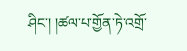ཤིང་། །ཚལ་པ་གྱོན་ཏེ་འགྲོ་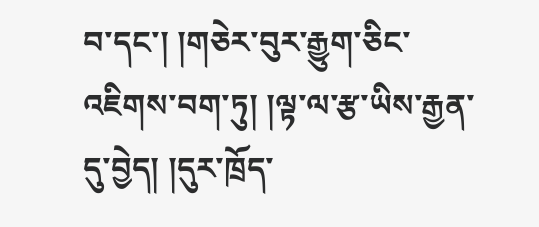བ་དང་། །གཅེར་བུར་རྒྱུག་ཅིང་འཇིགས་བག་ཏུ། །ལྟ་ལ་རྩ་ཡིས་རྒྱན་དུ་བྱེད། །དུར་ཁྲོད་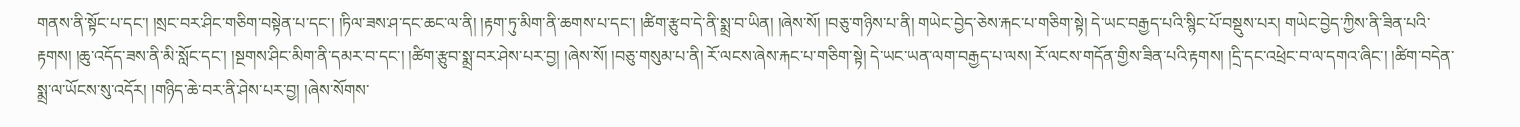གནས་ནི་སྟོང་པ་དང་། །སྲང་བར་ཤིང་གཅིག་བསྟེན་པ་དང་། །ཏིལ་ཟས་ཤ་དང་ཆང་ལ་ནི། །རྟག་ཏུ་མིག་ནི་ཆགས་པ་དང་། །ཚིག་རྩུབ་དེ་ནི་སྨྲ་བ་ཡིན། །ཞེས་སོ། །བཅུ་གཉིས་པ་ནི། གཡེང་བྱེད་ཅེས་རྐང་པ་གཅིག་སྟེ། དེ་ཡང་བརྒྱད་པའི་སྙིང་པོ་བསྡུས་པར། གཡེང་བྱེད་ཀྱིས་ནི་ཟིན་པའི་རྟགས། །ཆུ་འདོད་ཟས་ནི་མི་སློང་དང་། །སྔགས་ཤིང་མིག་ནི་དམར་བ་དང་། །ཚིག་རྩུབ་སྨྲ་བར་ཤེས་པར་བྱ། །ཞེས་སོ། །བཅུ་གསུམ་པ་ནི། རོ་ལངས་ཞེས་རྐང་པ་གཅིག་སྟེ། དེ་ཡང་ཡན་ལག་བརྒྱད་པ་ལས། རོ་ལངས་གདོན་གྱིས་ཟིན་པའི་རྟགས། །དྲི་དང་འཕྲེང་བ་ལ་དགའ་ཞིང་། །ཚིག་བདེན་སྨྲ་ལ་ཡོངས་སུ་འདོར། །གཉིད་ཆེ་བར་ནི་ཤེས་པར་བྱ། །ཞེས་སོགས་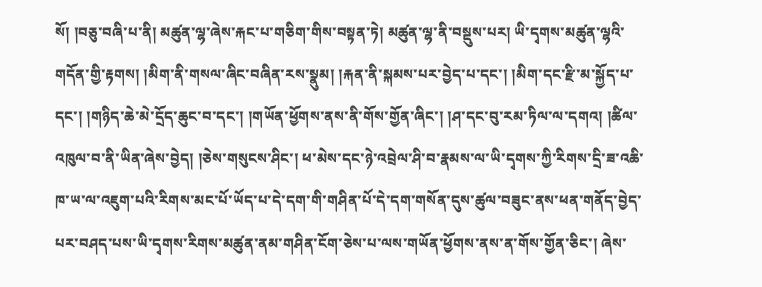སོ། །བཅུ་བཞི་པ་ནི། མཚུན་ལྷ་ཞེས་རྐང་པ་གཅིག་གིས་བསྟན་ཏེ། མཚུན་ལྷ་ནི་བསྡུས་པར། ཡི་དྭགས་མཚུན་ལྷའི་གདོན་གྱི་རྟགས། །མིག་ནི་གསལ་ཞིང་བཞིན་རས་སྣུམ། །རྐན་ནི་སྐམས་པར་བྱེད་པ་དང་། །མིག་དང་རྫི་མ་སྐྱོད་པ་དང་། །གཉིད་ཆེ་མེ་དྲོད་ཆུང་བ་དང་། །གཡོན་ཕྱོགས་ནས་ནི་གོས་གྱོན་ཞིང་། །ཤ་དང་བུ་རམ་ཏིལ་ལ་དགའ། །ཚིལ་འཁུལ་བ་ནི་ཡིན་ཞེས་བྱེད། །ཅེས་གསུངས་ཤིང་། ཕ་མེས་དང་ཉེ་འབྲེལ་ཤི་བ་རྣམས་ལ་ཡི་དྭགས་ཀྱི་རིགས་དྲི་ཟ་འཆི་ཁ་ཡ་ལ་འཇུག་པའི་རིགས་མང་པོ་ཡོད་པ་དེ་དག་གི་གཤིན་པོ་དེ་དག་གསོན་དུས་ཚུལ་བཟུང་ནས་ཕན་གནོད་བྱེད་པར་བཤད་པས་ཡི་དྭགས་རིགས་མཚུན་ནམ་གཤིན་ངོག་ཅེས་པ་ལས་གཡོན་ཕྱོགས་ནས་ན་གོས་གྱོན་ཅིང་། ཞེས་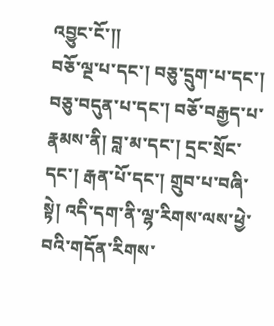འབྱུང་ངོ་།།
བཅོ་ལྔ་པ་དང་། བཅུ་དྲུག་པ་དང་། བཅུ་བདུན་པ་དང་། བཅོ་བརྒྱད་པ་རྣམས་ནི། བླ་མ་དང་། དྲང་སྲོང་དང་། རྒན་པོ་དང་། གྲུབ་པ་བཞི་སྟེ། འདི་དག་ནི་ལྷ་རིགས་ལས་ཕྱེ་བའི་གདོན་རིགས་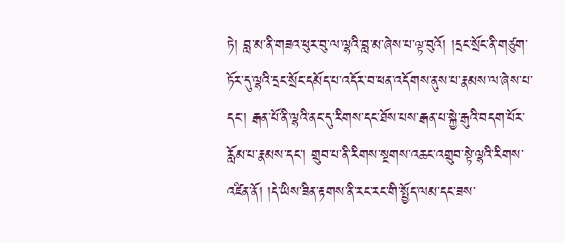ཏེ། བླ་མ་ནི་གཟའ་ཕུར་བུ་ལ་ལྷའི་བླ་མ་ཞེས་པ་ལྟ་བུའོ། །དྲང་སྲོང་ནི་གཙུག་ཏོར་དུ་ལྷའི་དྲང་སྲོང་དམོད་པ་འདོར་བ་ཕན་འདོགས་ནུས་པ་རྣམས་ལ་ཞེས་པ་དང་། རྒན་པོ་ནི་ལྷའི་ནང་དུ་རིགས་དང་ཐོས་པས་རྒན་པ་སྐྱེ་རྒུའི་བདག་པོར་རློམ་པ་རྣམས་དང་། གྲུབ་པ་ནི་རིགས་སྔགས་འཆང་འགྲུབ་སྟེ་ལྷའི་རིགས་འཛིན་ནོ། །དེ་ཡིས་ཟིན་རྟགས་ནི་རང་རང་གི་སྤྱོད་ལམ་དང་ཟས་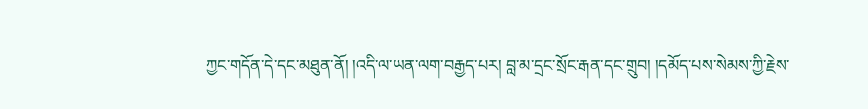ཀྱང་གདོན་དེ་དང་མཐུན་ནོ། །འདི་ལ་ཡན་ལག་བརྒྱད་པར། བླ་མ་དྲང་སྲོང་རྒན་དང་གྲུབ། །དམོད་པས་སེམས་ཀྱི་རྗེས་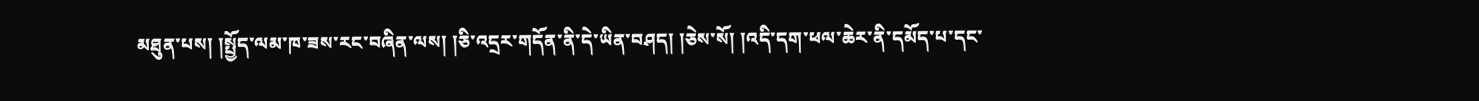མཐུན་པས། །སྤྱོད་ལམ་ཁ་ཟས་རང་བཞིན་ལས། །ཅི་འདྲར་གདོན་ནི་དེ་ཡིན་བཤད། །ཅེས་སོ། །འདི་དག་ཕལ་ཆེར་ནི་དམོད་པ་དང་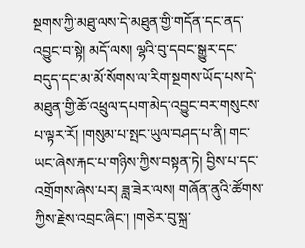སྔགས་ཀྱི་མཐུ་ལས་དེ་མཐུན་གྱི་གདོན་དང་ནད་འབྱུང་བ་སྟེ། མདོ་ལས། ལྷའི་བུ་དབང་སྒྱུར་དང་བདུད་དང་མ་མོ་སོགས་ལ་རིག་སྔགས་ཡོད་པས་དེ་མཐུན་གྱི་ཆོ་འཕྲུལ་དཔག་མེད་འབྱུང་བར་གསུངས་པ་ལྟར་རོ། །གསུམ་པ་སྤང་ཡུལ་བཤད་པ་ནི། གང་ཡང་ཞེས་རྐང་པ་གཉིས་ཀྱིས་བསྟན་ཏེ། བྱིས་པ་དང་འགྲོགས་ཞེས་པར། ཟླ་ཟེར་ལས། གཞོན་ནུའི་ཚོགས་ཀྱིས་རྗེས་འབྲང་ཞིང་། །གཅེར་བུ་སྐྲ་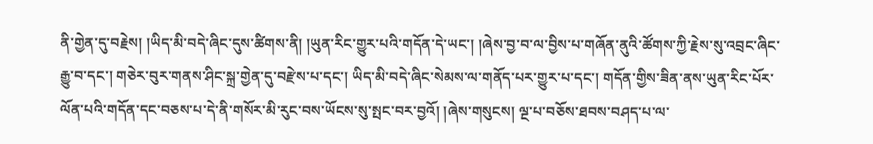ནི་གྱེན་དུ་བརྗེས། །ཡིད་མི་བདེ་ཞིང་དུས་ཚིགས་ནི། །ཡུན་རིང་གྱུར་པའི་གདོན་དེ་ཡང་། །ཞེས་བྱ་བ་ལ་བྱིས་པ་གཞོན་ནུའི་ཚོགས་ཀྱི་རྗེས་སུ་འབྲང་ཞིང་རྒྱུ་བ་དང་། གཅེར་བུར་གནས་ཤིང་སྐྲ་གྱེན་དུ་བརྫེས་པ་དང་། ཡིད་མི་བདེ་ཞིང་སེམས་ལ་གནོད་པར་གྱུར་པ་དང་། གདོན་གྱིས་ཟིན་ནས་ཡུན་རིང་པོར་ལོན་པའི་གདོན་དང་བཅས་པ་དེ་ནི་གསོར་མི་རུང་བས་ཡོངས་སུ་སྤང་བར་བྱའོ། །ཞེས་གསུངས། ལྔ་པ་བཅོས་ཐབས་བཤད་པ་ལ་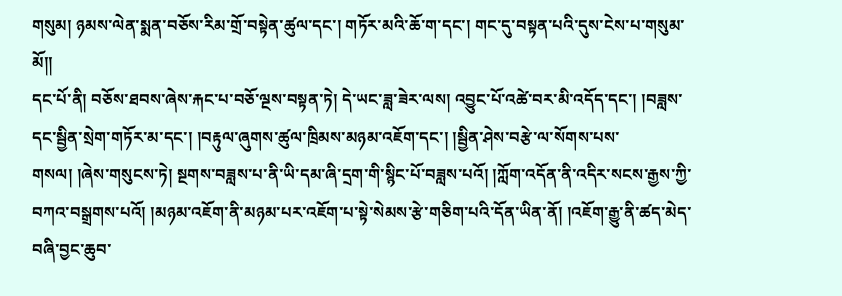གསུམ། ཉམས་ལེན་སྨན་བཅོས་རིམ་གྲོ་བསྟེན་ཚུལ་དང་། གཏོར་མའི་ཆོ་ག་དང་། གང་དུ་བསྟན་པའི་དུས་ངེས་པ་གསུམ་མོ།།
དང་པོ་ནི། བཅོས་ཐབས་ཞེས་རྐང་པ་བཅོ་ལྔས་བསྟན་ཏེ། དེ་ཡང་ཟླ་ཟེར་ལས། འབྱུང་པོ་འཚེ་བར་མི་འདོད་དང་། །བཟླས་དང་སྦྱིན་སྲེག་གཏོར་མ་དང་། །བརྟུལ་ཞུགས་ཚུལ་ཁྲིམས་མཉམ་འཇོག་དང་། །སྦྱིན་ཤེས་བརྩེ་ལ་སོགས་པས་གསལ། །ཞེས་གསུངས་ཏེ། སྔགས་བཟླས་པ་ནི་ཡི་དམ་ཞི་དྲག་གི་སྙིང་པོ་བཟླས་པའོ། །ཀློག་འདོན་ནི་འདིར་སངས་རྒྱས་ཀྱི་བཀའ་བསྒྲགས་པའོ། །མཉམ་འཇོག་ནི་མཉམ་པར་འཇོག་པ་སྟེ་སེམས་རྩེ་གཅིག་པའི་དོན་ཡིན་ནོ། །འཇོག་རྒྱུ་ནི་ཚད་མེད་བཞི་བྱང་ཆུབ་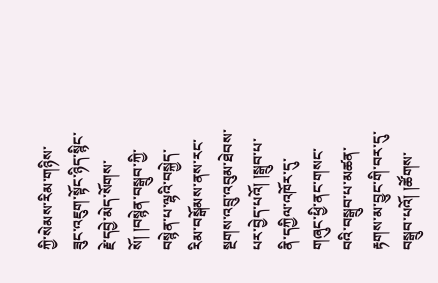ཀྱི་སེམས་རིམ་གཉིས་ཟུང་འཇུག་སྟོང་ཉིད་སྙིང་རྗེ་དབྱེ་མེད་སོགས་སོ། །བསྙེན་བསྒྲུབ་ཀྱི་བསྙེན་པ་ལྷའི་བསྐྱེད་རིམ་བསྒོམས་ནས་རང་སྔགས་འབྲུ་འབུམ་ཐེབས་པར་བྱེད་པའོ། །སྒྲུབ་པ་ནི་དཀྱིལ་འཁོར་དུ་གཞུང་ཕྱི་ནང་གསང་བའི་བསྒྲུབ་པ་མཚན་རྟགས་མ་བྱུང་གི་བར་དུ་བསྒྲུབ་པའོ། །ཚོགས་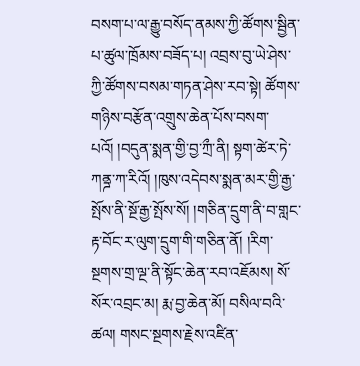བསག་པ་ལ་རྒྱུ་བསོད་ནམས་ཀྱི་ཚོགས་སྦྱིན་པ་ཚུལ་ཁྲོམས་བཟོད་པ། འབྲས་བུ་ཡེ་ཤེས་ཀྱི་ཚོགས་བསམ་གཏན་ཤེས་རབ་སྟེ། ཚོགས་གཉིས་བརྩོན་འགྲུས་ཆེན་པོས་བསག་པའོ། །བདུན་སྨན་གྱི་བྱ་ཀྲྀ་ནི། སྟག་ཚེར་ཏེ་ཀནྜ་ཀ་རིའོ། །ཁུས་འདེབས་སྨན་མར་གྱི་རྒྱ་སྤོས་ནི་སྔོ་རྒྱ་སྤོས་སོ། །གཅིན་དྲུག་ནི་བ་གླང་རྟ་བོང་ར་ལུག་དྲུག་གི་གཅིན་ནོ། །རིག་སྔགས་གྲ་ལྔ་ནི་སྟོང་ཆེན་རབ་འཇོམས། སོ་སོར་འབྲང་མ། རྨ་བྱ་ཆེན་མོ། བསིལ་བའི་ཚལ། གསང་སྔགས་རྗེས་འཛིན་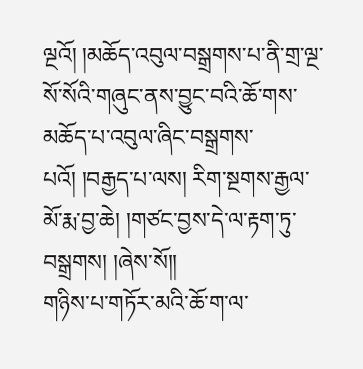ལྔའོ། །མཆོད་འབུལ་བསྒྲགས་པ་ནི་གྲ་ལྔ་སོ་སོའི་གཞུང་ནས་བྱུང་བའི་ཆོ་གས་མཆོད་པ་འབུལ་ཞིང་བསྒྲགས་པའོ། །བརྒྱད་པ་ལས། རིག་སྔགས་རྒྱལ་མོ་རྨ་བྱ་ཆེ། །གཙང་བྱས་དེ་ལ་རྟག་ཏུ་བསྒྲགས། །ཞེས་སོ།།
གཉིས་པ་གཏོར་མའི་ཆོ་ག་ལ་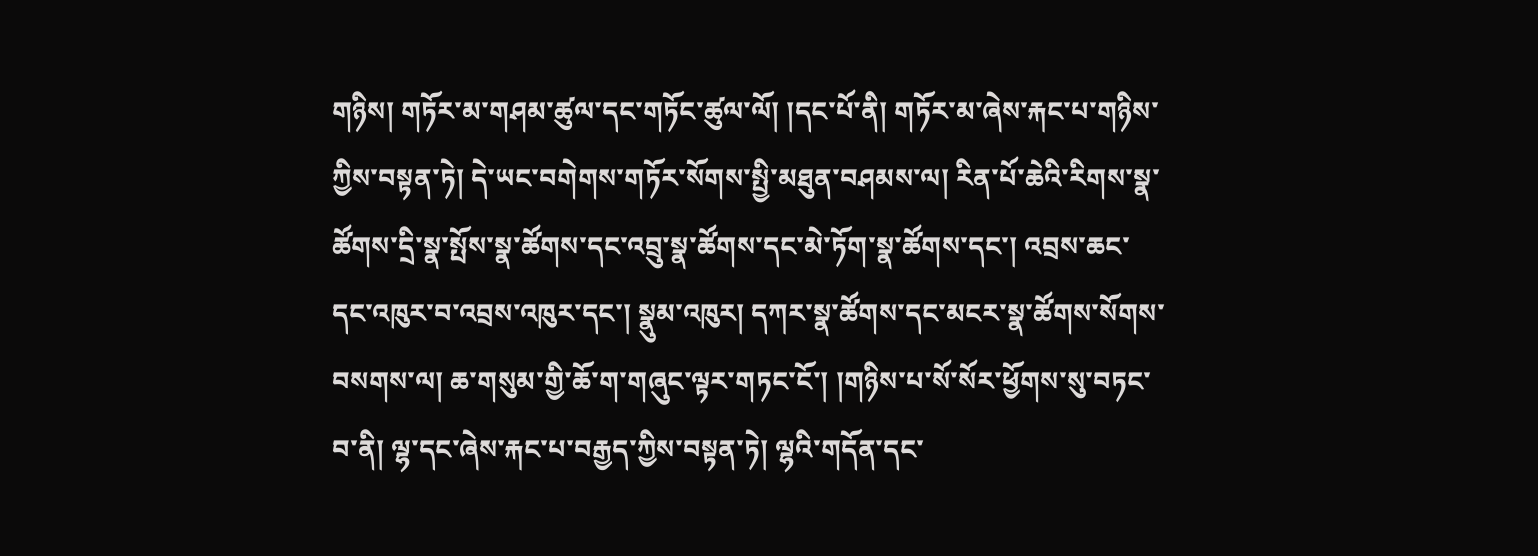གཉིས། གཏོར་མ་གཤམ་ཚུལ་དང་གཏོང་ཚུལ་ལོ། །དང་པོ་ནི། གཏོར་མ་ཞེས་རྐང་པ་གཉིས་ཀྱིས་བསྟན་ཏེ། དེ་ཡང་བགེགས་གཏོར་སོགས་སྤྱི་མཐུན་བཤམས་ལ། རིན་པོ་ཆེའི་རིགས་སྣ་ཚོགས་དྲི་སྣ་སྤོས་སྣ་ཚོགས་དང་འབྲུ་སྣ་ཚོགས་དང་མེ་ཏོག་སྣ་ཚོགས་དང་། འབྲས་ཆང་དང་འཁུར་བ་འབྲས་འཁུར་དང་། སྣུམ་འཁུར། དཀར་སྣ་ཚོགས་དང་མངར་སྣ་ཚོགས་སོགས་བསགས་ལ། ཆ་གསུམ་གྱི་ཆོ་ག་གཞུང་ལྟར་གཏང་ངོ་། །གཉིས་པ་སོ་སོར་ཕྱོགས་སུ་བཏང་བ་ནི། ལྷ་དང་ཞེས་རྐང་པ་བརྒྱད་ཀྱིས་བསྟན་ཏེ། ལྷའི་གདོན་དང་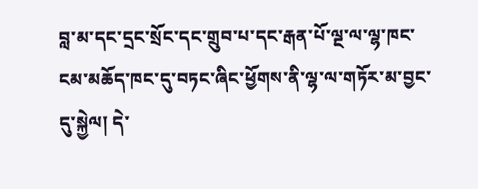བླ་མ་དང་དྲང་སྲོང་དང་གྲུབ་པ་དང་རྒན་པོ་ལྔ་ལ་ལྷ་ཁང་ངམ་མཆོད་ཁང་དུ་བཏང་ཞིང་ཕྱོགས་ནི་ལྷ་ལ་གཏོར་མ་བྱང་དུ་སྐྱེལ། དེ་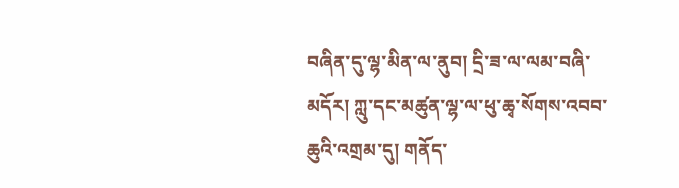བཞིན་དུ་ལྷ་མིན་ལ་ནུབ། དྲི་ཟ་ལ་ལམ་བཞི་མདོར། ཀླུ་དང་མཚུན་ལྷ་ལ་ཕུ་ཆྭ་སོགས་འབབ་ཆུའི་འགྲམ་དུ། གནོད་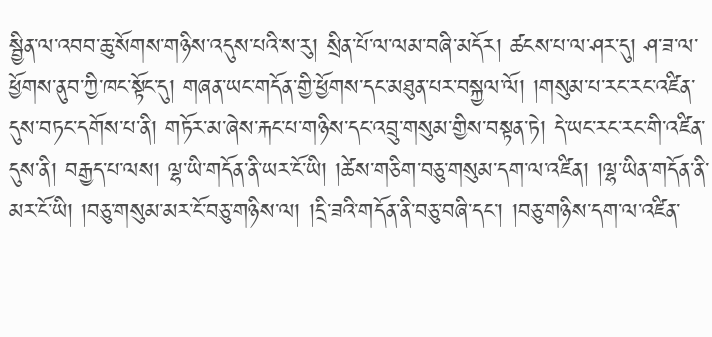སྦྱིན་ལ་འབབ་ཆུ་སོགས་གཉིས་འདུས་པའི་ས་རུ། སྲིན་པོ་ལ་ལམ་བཞི་མདོར། ཚངས་པ་ལ་ཤར་དུ། ཤ་ཟ་ལ་ཕྱོགས་ནུབ་ཀྱི་ཁང་སྟོང་དུ། གཞན་ཡང་གདོན་གྱི་ཕྱོགས་དང་མཐུན་པར་བསྐྱལ་ལོ། །གསུམ་པ་རང་རང་འཛིན་དུས་བཏང་དགོས་པ་ནི། གཏོར་མ་ཞེས་རྐང་པ་གཉིས་དང་འབྲུ་གསུམ་གྱིས་བསྟན་ཏེ། དེ་ཡང་རང་རང་གི་འཛིན་དུས་ནི། བརྒྱད་པ་ལས། ལྷ་ཡི་གདོན་ནི་ཡར་ངོ་ཡི། །ཚེས་གཅིག་བཅུ་གསུམ་དག་ལ་འཛིན། །ལྷ་ཡིན་གདོན་ནི་མར་ངོ་ཡི། །བཅུ་གསུམ་མར་ངོ་བཅུ་གཉིས་ལ། །དྲི་ཟའི་གདོན་ནི་བཅུ་བཞི་དང་། །བཅུ་གཉིས་དག་ལ་འཛིན་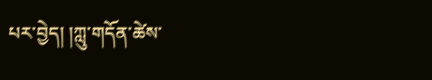པར་བྱེད། །ཀླུ་གདོན་ཚེས་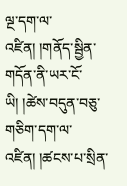ལྔ་དག་ལ་འཛིན། །གནོད་སྦྱིན་གདོན་ནི་ཡར་ངོ་ཡི། །ཚེས་བདུན་བཅུ་གཅིག་དག་ལ་འཛིན། །ཚངས་པ་སྲིན་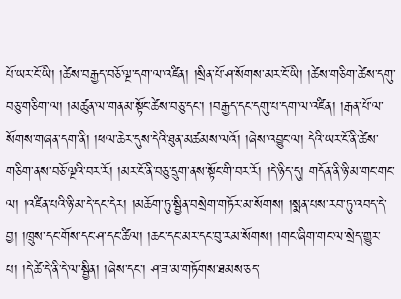པོ་ཡར་ངོ་ཡི། །ཚེས་བརྒྱད་བཅོ་ལྔ་དག་ལ་འཛིན། །སྲིན་པོ་ཤ་སོགས་མར་ངོ་ཡི། །ཚེས་གཅིག་ཚེས་དགུ་བཅུ་གཅིག་ལ། །མཚུན་ལ་གནམ་སྟོང་ཚེས་བཅུ་དང་། །བརྒྱད་དང་དགུ་པ་དག་ལ་འཛིན། །རྒན་པོ་ལ་སོགས་གཞན་དག་ནི། །ཕལ་ཆེར་དུས་དེའི་ཐུན་མཚམས་ལའོ། །ཞེས་འབྱུང་ལ། དེའི་ཡར་ངོ་ནི་ཚེས་གཅིག་ནས་བཅོ་ལྔའི་བར་རོ། །མར་ངོ་ནི་བཅུ་དྲུག་ནས་སྟོང་གི་བར་རོ། །དེ་ཉིད་དུ། གདོན་ནི་ཉི་མ་གང་གང་ལ། །འཛིན་པའི་ཉི་མ་དེ་དང་དེར། །མཆོག་ཏུ་སྦྱིན་བསྲེག་གཏོར་མ་སོགས། །སྨན་པས་རབ་ཏུ་འབད་དེ་བྱ། །ཁྲུས་དང་གོས་དང་ཤ་དང་ཚིལ། །ཆང་དང་མར་དང་བུ་རམ་སོགས། །གང་ཞིག་གང་ལ་སྲེད་གྱུར་པ། །དེ་ཚེ་དེ་ནི་དེ་ལ་སྦྱིན། །ཞེས་དང་། ཤ་ཟ་མ་གཏོགས་ཐམས་ཅད་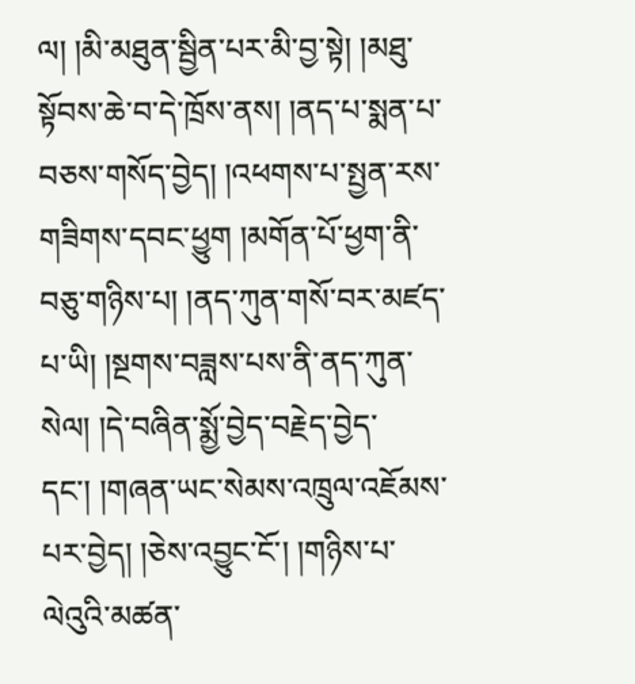ལ། །མི་མཐུན་སྦྱིན་པར་མི་བྱ་སྟེ། །མཐུ་སྟོབས་ཆེ་བ་དེ་ཁྲོས་ནས། །ནད་པ་སྨན་པ་བཅས་གསོད་བྱེད། །འཕགས་པ་སྤྱན་རས་གཟིགས་དབང་ཕྱུག །མགོན་པོ་ཕྱག་ནི་བཅུ་གཉིས་པ། །ནད་ཀུན་གསོ་བར་མཛད་པ་ཡི། །སྔགས་བཟླས་པས་ནི་ནད་ཀུན་སེལ། །དེ་བཞིན་སྨྱོ་བྱེད་བརྗེད་བྱེད་དང་། །གཞན་ཡང་སེམས་འཁྲུལ་འཇོམས་པར་བྱེད། །ཅེས་འབྱུང་ངོ་། །གཉིས་པ་ལེའུའི་མཚན་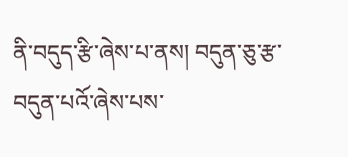ནི་བདུད་རྩི་ཞེས་པ་ནས། བདུན་ཅུ་རྩ་བདུན་པའོ་ཞེས་པས་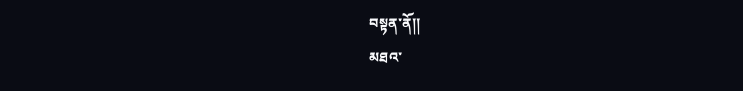བསྟན་ནོ།།
མཐའ་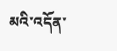མའི་འདོན་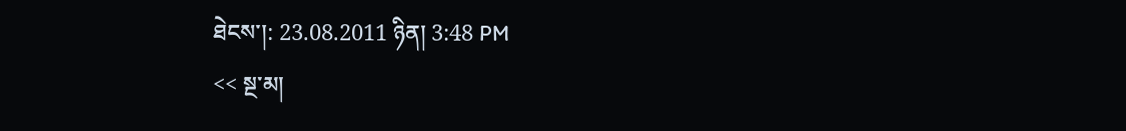ཐེངས་།: 23.08.2011 ཉིན། 3:48 PM
<< སྔ་མ།